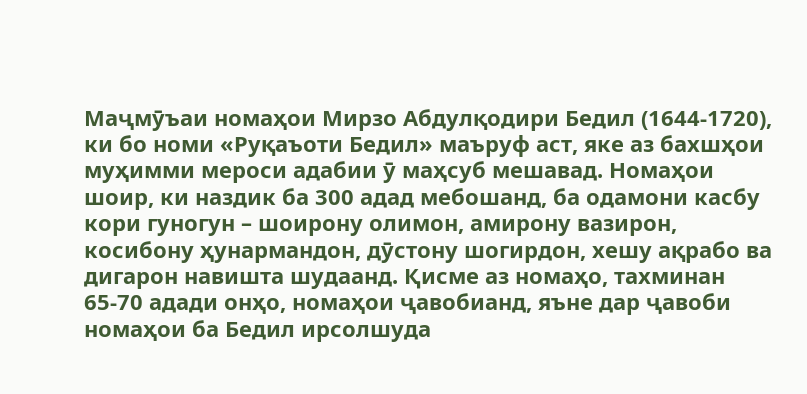Маҷмӯъаи номаҳои Мирзо Абдулқодири Бедил (1644-1720), ки бо номи «Руқаъоти Бедил» маъруф аст, яке аз бахшҳои муҳимми мероси адабии ӯ маҳсуб мешавад. Номаҳои шоир, ки наздик ба 300 адад мебошанд, ба одамони касбу кори гуногун – шоирону олимон, амирону вазирон, косибону ҳунармандон, дӯстону шогирдон, хешу ақрабо ва дигарон навишта шудаанд. Қисме аз номаҳо, тахминан 65-70 адади онҳо, номаҳои ҷавобианд, яъне дар ҷавоби номаҳои ба Бедил ирсолшуда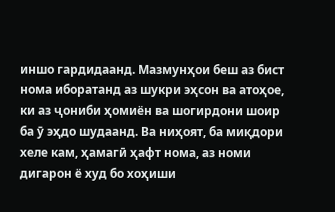иншо гардидаанд. Мазмунҳои беш аз бист нома иборатанд аз шукри эҳсон ва атоҳое, ки аз ҷониби ҳомиён ва шогирдони шоир ба ӯ эҳдо шудаанд. Ва ниҳоят, ба миқдори хеле кам, ҳамагӣ ҳафт нома, аз номи дигарон ё худ бо хоҳиши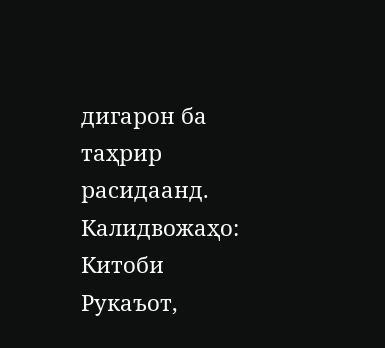дигарон ба таҳрир расидаанд.
Калидвожаҳо: Китоби Рукаъот,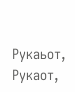Рукаьот, Рукаот,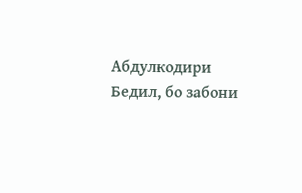Абдулкодири Бедил, бо забони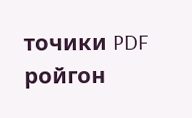точики PDF ройгон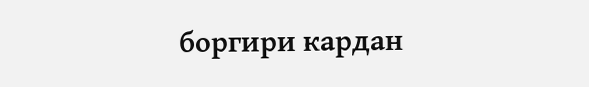боргири кардан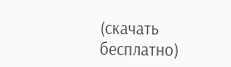(скачать бесплатно)